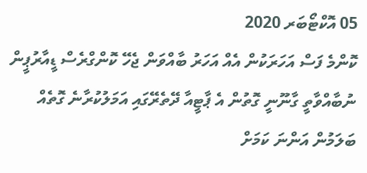05 އޮކްޓޯބަރ 2020
ކޮންމެ ފަސް އަހަރަކުން އެއް އަހަރު ބާއްވަން ޖެހޭ ކޮންގްރެސް ޑީއާރުޕީން ނުބާއްވާތީ ގާނޫނީ ގޮތުން އެ ޕާޓީއާ ދޭތެރޭގައި އަމަލުކުރާނެ ގޮތެއް ބަލަމުން އަންނަ ކަމަށް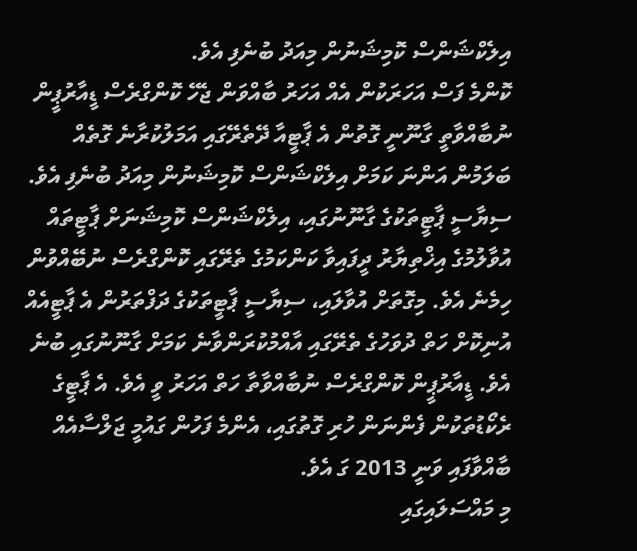އިލެކްޝަންސް ކޮމިޝަނުން މިއަދު ބުނެފި އެވެ.
ކޮންމެ ފަސް އަހަރަކުން އެއް އަހަރު ބާއްވަން ޖެހޭ ކޮންގްރެސް ޑީއާރުޕީން ނުބާއްވާތީ ގާނޫނީ ގޮތުން އެ ޕާޓީއާ ދޭތެރޭގައި އަމަލުކުރާނެ ގޮތެއް ބަލަމުން އަންނަ ކަމަށް އިލެކްޝަންސް ކޮމިޝަނުން މިއަދު ބުނެފި އެވެ.
ސިޔާސީ ޕާޓީތަކުގެ ގާނޫނުގައި، އިލެކްޝަންސް ކޮމިޝަނަށް ޕާޓީތައް އުވާލުމުގެ އިޚްތިޔާރު ދީފައިވާ ކަންކަމުގެ ތެރޭގައި ކޮންގްރެސް ނުބޭއްވުން ހިމެނެ އެވެ. މިގޮތަށް އުވާލައި، ސިޔާސީ ޕާޓީތަކުގެ ދަފްތަރުން އެ ޕާޓީއެއް އުނިކޮށް ހަތް ދުވަހުގެ ތެރޭގައި އާއްމުކުރަންވާނެ ކަމަށް ގާނޫނުގައި ބުނެ އެވެ. ޑީއާރުޕީން ކޮންގްރެސް ނުބާއްވާތާ ހަތް އަހަރު ވީ އެވެ. އެ ޕާޓީގެ ރެކޯޑުތަކުން ފެންނަން ހުރި ގޮތުގައި، އެންމެ ފަހުން ގައުމީ ޖަލްސާއެއް ބާއްވާފައި ވަނީ 2013 ގަ އެވެ.
މި މައްސަލައިގައި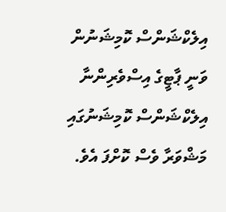އިލެކްޝަންސް ކޮމިޝަނުން ވަނީ ޕާޓީގެ އިސްވެރިންނާ އިލެކްޝަންސް ކޮމިޝަނުގައި މަޝްވަރާ ވެސް ކޮށްފަ އެވެ.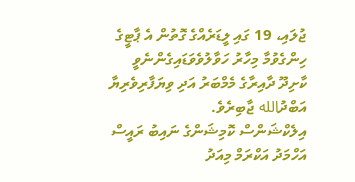ޖުލައި، 19 ގައި ލީޑަރެއްގެ ގޮތުން އެ ޕާޓީގެ ހިންގެވުމާ މިހާރު ހަވާލުވެވަޑައިގެންނެވީ ކާށިދޫ ދާއިރާގެ މެމްބަރު އަދި ވިޔަފާރިވެރިޔާ އަބްދުالله ޖާބިރެވެ.
އިލެކްޝަންސް ކޮމިޝަންގެ ނައިބު ރައީސް އަހްމަދު އަކްރަމް މިއަދު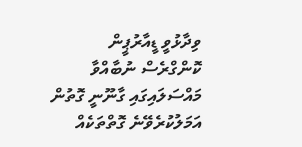ވިދާޅުވީ ޑީއާރުޕީން ކޮންގްރެސް ނުބާއްވާ މައްސަލައިގައި ގާނޫނީ ގޮތުން އަމަލުކުރެވޭނެ ގޮތްތަކެއް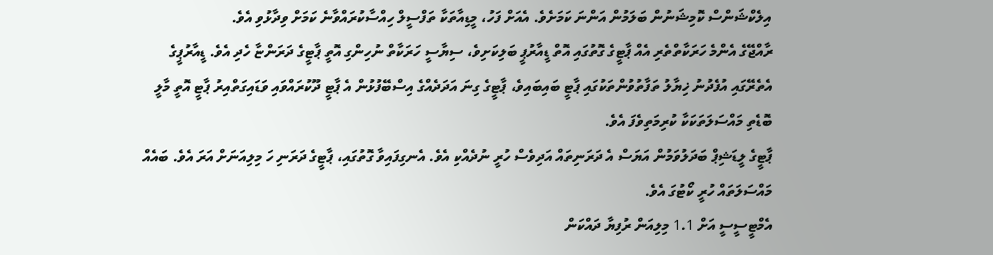އިލެކްޝަންސް ކޮމިޝަނުން ބަލަމުން އަންނަ ކަމަށެވެ. އެއަށް ފަހު، މީޑިއާތަކާ ތަފްސީލް ހިއްސާކުރައްވާނެ ކަމަށް ވިދާޅުވި އެވެ.
ރާއްޖޭގެ އެންމެ ހަރަކާތްތެރި އެއް ޕާޓީގެ ގޮތުގައި އޮތް ޑީއާރުޕީ ބަލިކަށިވެ، ސިޔާސީ ހަރަކާތް ނުހިންގި އޮތީ ޕާޓީގެ ދަރަންޏާ ހެދި އެވެ. ޑީއާރުޕީގެ އެތެރޭގައި އުފެދުނު ޚިޔާލު ތަފާތުވުންތަކުގައި ޕާޓީ ބައިބައިވެ، ޕާޓީގެ ގިނަ އަދަދެއްގެ އިސްބޭފުޅުން އެ ޕާޓީ ދޫކުރައްވައި ވަޑައިގަތްއިރު ޕާޓީ އޮތީ މާލީ ބޮޑެތި މައްސަލަތަކަކާ ކުރިމަތިވެފަ އެވެ.
ޕާޓީގެ ލީޑަޝިޕް ބަދަލުވަމުން އަޔަސް އެ ދަރަނިތައް އަދިވެސް ހުރީ ނުދެއްކި އެވެ. އެނގިފައިވާ ގޮތުގައި، ޕާޓީގެ ދަރަނި ހަ މިލިއަނަށް އަރަ އެވެ. ބައެއް މައްސަލަތައް ހުރީ ކޯޓުގަ އެވެ.
އެމްޓީސީސީ އަށް 1.1 މިލިއަން ރުފިޔާ ދައްކަން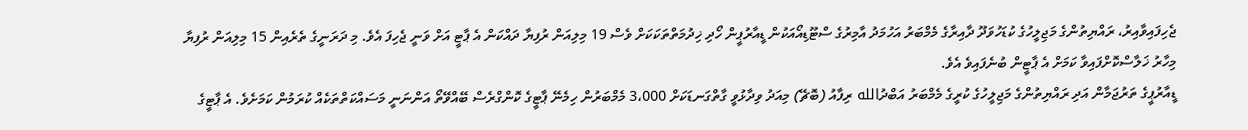ޖެހިފައިވާއިރު، ރައްޔިތުންގެ މަޖިލީހުގެ ކުޑަހުވަދޫ ދާއިރާގެ މެމްބަރު އަހުމަދު އާމިރުގެ ސްޓޫޑިއޯއަކުން ޑީއާރުޕީން ހޯދި ޚިދުމަތްތަކަކަށް ވެސް 19 މިލިއަން ރުފިޔާ ދައްކަން އެ ޕާޓީ އަށް ވަނީ ޖެހިފަ އެވެ. މި ދަރަނީގެ ތެރެއިން 15 މިލިއަން ރުފިޔާ މިހާރު ޚަލާސްކޮށްފައިވާ ކަމަށް އެ ޕާޓީން ބުނެފައިވެ އެވެ.
ޑީއާރުޕީގެ ތަރުޖަމާން އަދި ރައްޔިތުންގެ މަޖިލީހުގެ ކުރީގެ މެމްބަރު އަބްދުالله ރިފާއު (ބޮޗޭ) މިއަދު ވިދާޅުވީ ގާތްގަނޑަކަށް 3،000 މެމްބަރުން ހިމެނޭ ޕާޓީގެ ކޮންގްރެސް ބޭއްވޭތޯ އަންނަނީ މަސައްކަތްތަކެއް ކުރަމުން ކަމަށެވެ. އެ ޕާޓީގެ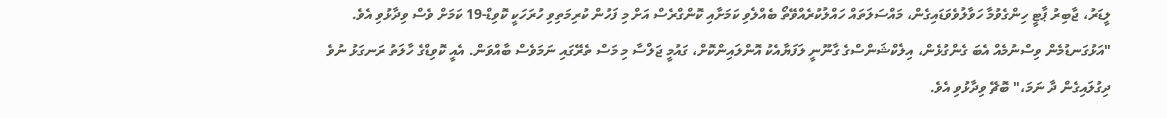ލީޑަރު، ޖާބިރު ޕާޓީ ހިންގެވުމާ ހަވާލުވެވަޑައިގެން، މައްސަލަތައް ހައްލުކުރެއްވޭތޯ ބެއްލެވި ކަމަށާއި ކޮންގްރެސް އަށް މި ފަހުން ކުރިމަތިވި ހުރަހަކީ ކޮވިޑް-19 ކަމަށް ވެސް ވިދާޅުވި އެވެ.
"އަޅުގަނޑުމެން ވިސްނުމެއް އެބަ ގެންގުޅެން، އިލެކްޝަންސްގެ ގާނޫނީ ލަފަޔާއެކު އޮންލައިންކޮށް، ގައުމީ ޖަލްސާ މި މަސް ތެރޭގައި ނަމަވެސް ބާއްވަން. އެއީ ކޮވިޑްގެ ހާލަތު ރަނގަޅު ނުވެ ދިގުލައިގެން ދާ ނަމަ،" ބޮޗޭ ވިދާޅުވި އެވެ.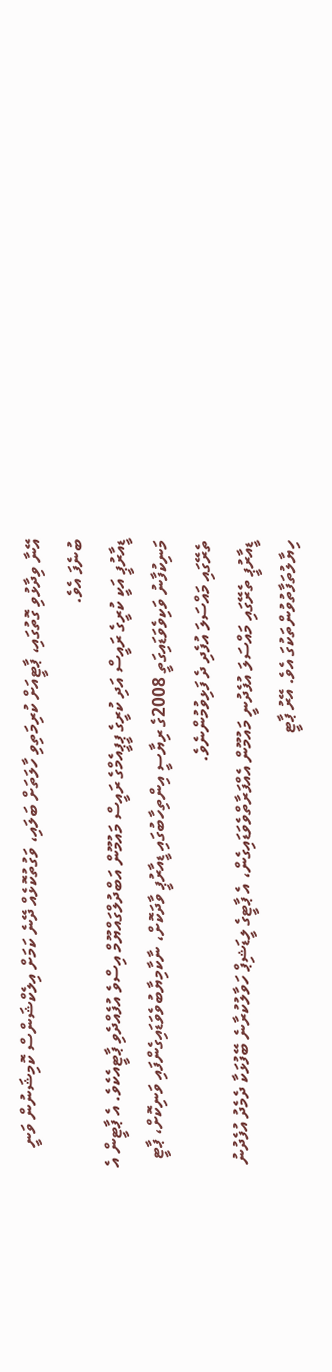އޭނާ ވިދާޅުވި ގޮތުގައި، ޕާޓީއަށް ކުރިމަތިވި ހާލަތަށް ބަލައި، ވަގުތުކޮޅެއް ދޭނެ ކަމަށް އިލެކްޝަންސް ކޮމިޝަނުން ވަނީ ބުނެފަ އެވެ.
ޑީއާރުޕީ އަކީ ކުރީގެ ރައީސް އަދި ކުރީގެ ޕީޕީއެމްގެ ރައީސް މައުމޫން އަބްދުލްގައްޔޫމް އިސްވެ އުފެއްދެވި ޕާޓީއެކެވެ. އެ ޕާޓީން އެ މަނިކުފާނު ވަކިވެވަޑައިގަތީ 2008ގެ ރިޔާސީ އިންތިހާބުގައި ޑީއާރުޕީ ވާދަކޮށް، ނާކާމިޔާބުވެވަޑައިގެންފައި ވަނިކޮށް، ޕާޓީ ތެރޭގައި މައްސަލަ އުފެދި ދެ ފަޅިވުމުންނެވެ.
ޑީއާރުޕީ ތެރޭގައި މައްސަލަ އުފެދުނީ މައުމޫން އެއްފަރާތްވެވަޑައިގެން، އެ ޕާޓީގެ ލީޑަޝިޕް ހަވާލުކުރާނެ ބޭފުޅަކާ ދެމެދު އުފެދުނު ހިޔާލުތަފާތުވުންތަކުގަ އެވެ. އޭރު ޕާޓީ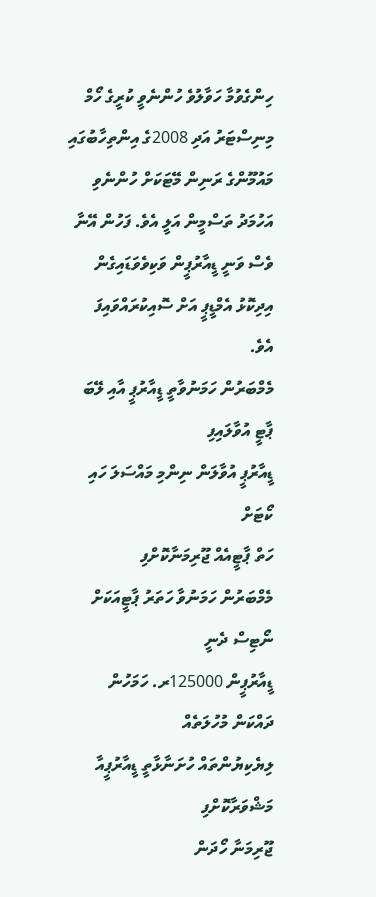ހިންގެވުމާ ހަވާލުވެ ހުންނެވީ ކުރީގެ ހޯމް މިނިސްޓަރު އަދި 2008ގެ އިންތިހާބުގައި މައުމޫންގެ ރަނިން މޭޓަކަށް ހުންނެވި އަހުމަދު ތަސްމީން އަލީ އެވެ. ފަހުން އޭނާ ވެސް ވަނީ ޑީއާރުޕީން ވަކިވެވަޑައިގެން އިދިކޮޅު އެމްޑީޕީ އަށް ސޮއިކުރައްވައިފަ އެވެ.
މެމްބަރުން ހަމަނުވާތީ ޑީއާރުޕީ އާއި ލޭބަ ޕާޓީ އުވާލައިފި
ޑީއާރުޕީ އުވާލަން ނިންމި މައްސަލަ ހައި ކޯޓަށް
ހަތް ޕާޓީއެއް ޖޫރިމަނާކޮށްފި
މެމްބަރުން ހަމަނުވާ ހަތަރު ޕާޓީއަކަށް ނޯޓިސް ދެނީ
ޑީއާރުޕީން 125000ރ. ހަމަހުން ދައްކަން މުހުލަތެއް
ލިޔެކިޔުންތައް ހުށަނާޅާތީ ޑީއާރުޕީއާ މަޝްވަރާކޮށްފި
ޖޫރިމަނާ ހޯދަން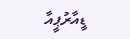ޑީއާރުޕީއާ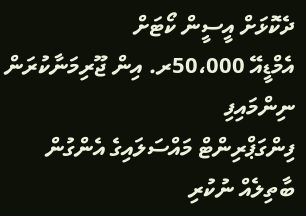ދެކޮޅަށް އީސީން ކޯޓަށް
އެމްޑީއޭ 50،000ރ. އިން ޖޫރިމަނާކުރަން ނިންމައިފި
ފިންގަޕްރިންޓް މައްސަލައިގެ އެންގުން ބާތިލެއް ނުކުރި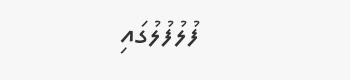ފުލުފުލުގައި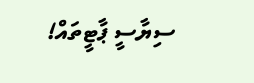ސިޔާސީ ޕާޓީތައް!